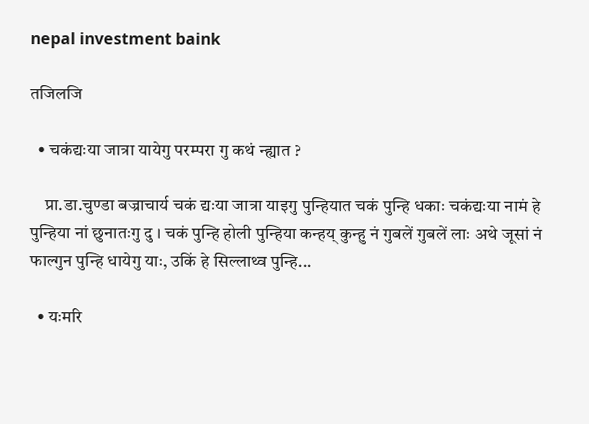nepal investment baink

तजिलजि

  • चकंद्यःया जात्रा यायेगु परम्परा गु कथं न्ह्यात ?

    प्रा.डा.चुण्डा बज्राचार्य चकं द्यःया जात्रा याइगु पुन्हियात चकं पुन्हि धकाः चकंद्यःया नामं हे पुन्हिया नां छुनातःगु दु । चकं पुन्हि होली पुन्हिया कन्हय् कुन्हु नं गुबलें गुबलें लाः अथे जूसां नं फाल्गुन पुन्हि धायेगु याः, उकिं हे सिल्लाथ्व पुन्हि...

  • यःमरि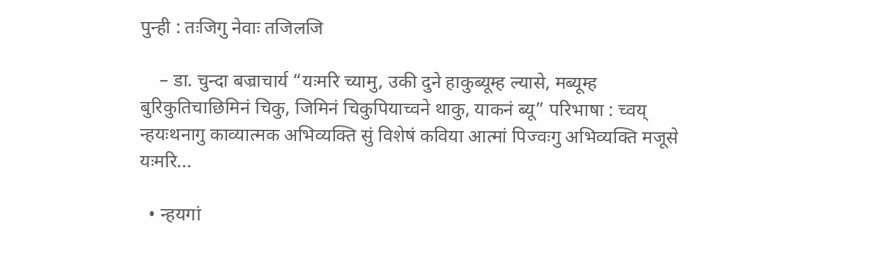पुन्ही : तःजिगु नेवाः तजिलजि

    – डा. चुन्दा बज्राचार्य “यःमरि च्यामु, उकी दुने हाकुब्यूम्ह ल्यासे, मब्यूम्ह बुरिकुतिचाछिमिनं चिकु, जिमिनं चिकुपियाच्वने थाकु, याकनं ब्यू” परिभाषा : च्वय् न्हयःथनागु काव्यात्मक अभिव्यक्ति सुं विशेषं कविया आत्मां पिज्वःगु अभिव्यक्ति मजूसे यःमरि...

  • न्हयगां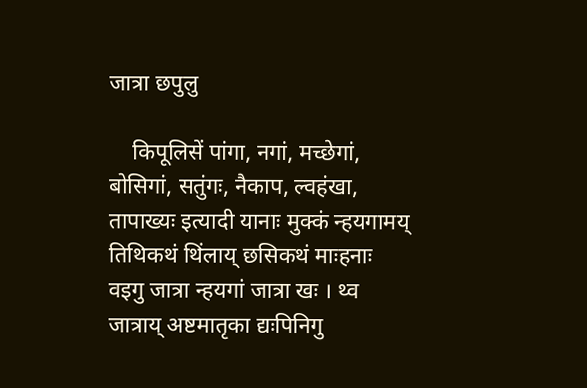जात्रा छपुलु

    किपूलिसें पांगा, नगां, मच्छेगां, बोसिगां, सतुंगः, नैकाप, ल्वहंखा, तापाख्यः इत्यादी यानाः मुक्कं न्हयगामय् तिथिकथं थिंलाय् छसिकथं माःहनाः वइगु जात्रा न्हयगां जात्रा खः । थ्व जात्राय् अष्टमातृका द्यःपिनिगु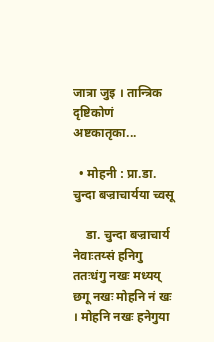जात्रा जुइ । तान्त्रिक दृष्टिकोणं अष्टकातृका...

  • मोहनी : प्रा.डा. चुन्दा बज्राचार्यया च्वसू

    डा. चुन्दा बज्राचार्य नेवाःतय्सं हनिगु ततःधंगु नखः मध्यय् छगू नखः मोहनि नं खः । मोहनि नखः हनेगुया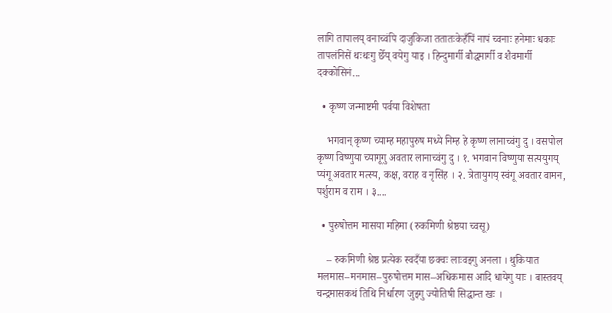लागि तापालय् वनाच्वंपि दाजुकिजा ततातःकेहँपिं नापं च्वनाः हनेमाः धकाः तापलंनिसें थःथःगु छेँय् वयेगु याइ । हिन्दुमार्गी बौद्धमार्गी व शैवमार्गी दक्कोसिनं...

  • कृष्ण जन्माष्टमी पर्वया विशेषता

    भगवान् कृष्ण च्याम्ह महापुरुष मध्ये निम्ह हे कृष्ण लानाच्वंगु दु । वसपोल कृष्ण विष्णुया च्यागूगु अवतार लानाच्वंगु दु । १. भगवान विष्णुया सत्ययुगय् प्यंगू अवतार मत्स्य, कक्ष, वराह व नृसिंह । २. त्रेतायुगय् स्वंगू अवतार वामन, पर्शुराम व राम । ३....

  • पुरुषोत्तम मासया महिमा (रुकमिणी श्रेष्ठया च्वसू)

    – रुकमिणी श्रेष्ठ प्रत्येक स्वदँया छक्वः लाःवइगु अनला । थुकियात मलमास–मनमास–पुरुषोत्तम मास–अधिकमास आदि धायेगु याः । बास्तवय् चन्द्रमासकथं तिथि निर्धारण जुइगु ज्योतिषी सिद्धान्त खः ।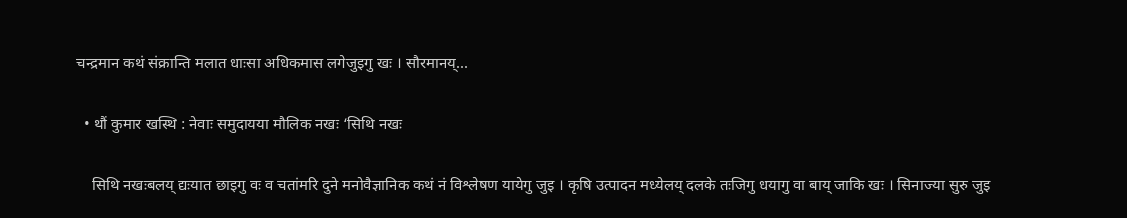चन्द्रमान कथं संक्रान्ति मलात धाःसा अधिकमास लगेजुइगु खः । सौरमानय्...

  • थौं कुमार खस्थि : नेवाः समुदायया मौलिक नखः ‘सिथि नखः

    सिथि नखःबलय् द्यःयात छाइगु वः व चतांमरि दुने मनोवैज्ञानिक कथं नं विश्लेषण यायेगु जुइ । कृषि उत्पादन मध्येलय् दलके तःजिगु धयागु वा बाय् जाकि खः । सिनाज्या सुरु जुइ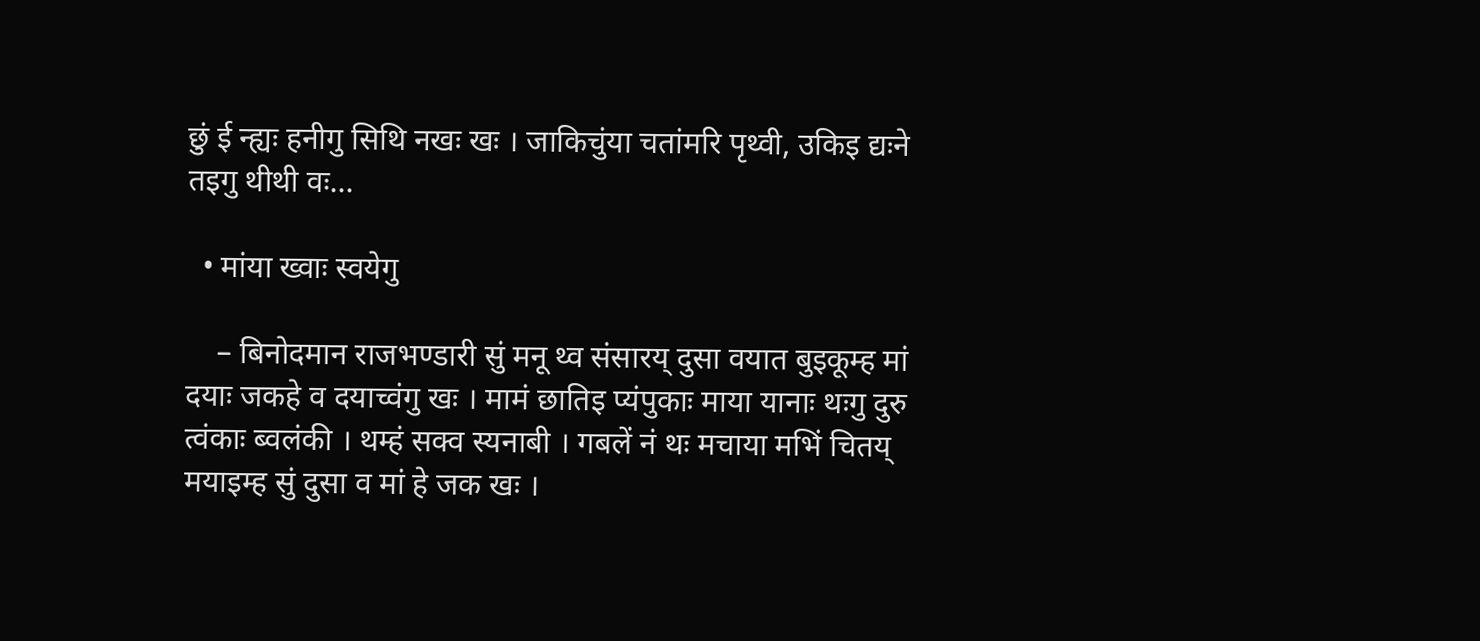छुं ई न्ह्यः हनीगु सिथि नखः खः । जाकिचुंया चतांमरि पृथ्वी, उकिइ द्यःने तइगु थीथी वः...

  • मांया ख्वाः स्वयेगु

    – बिनोदमान राजभण्डारी सुं मनू थ्व संसारय् दुसा वयात बुइकूम्ह मां दयाः जकहे व दयाच्वंगु खः । मामं छातिइ प्यंपुकाः माया यानाः थःगु दुरु त्वंकाः ब्वलंकी । थम्हं सक्व स्यनाबी । गबलें नं थः मचाया मभिं चितय् मयाइम्ह सुं दुसा व मां हे जक खः ।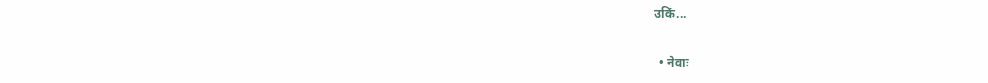उकिं...

  • नेवाः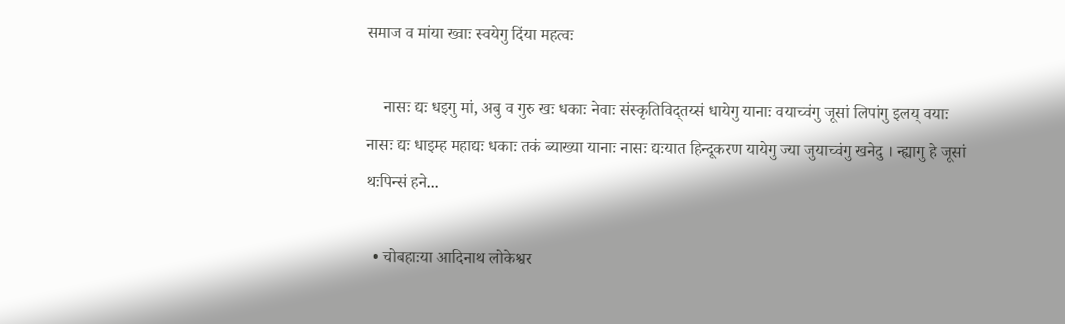समाज व मांया ख्वाः स्वयेगु दिंया महत्वः

    नासः द्यः धइगु मां, अबु व गुरु खः धकाः नेवाः संस्कृतिविद्तय्सं धायेगु यानाः वयाच्वंगु जूसां लिपांगु इलय् वयाः नासः द्यः धाइम्ह महाद्यः धकाः तकं ब्याख्या यानाः नासः द्यःयात हिन्दूकरण यायेगु ज्या जुयाच्वंगु खनेदु । न्ह्यागु हे जूसां थःपिन्सं हने...

  • चोबहाःया आदिनाथ लोकेश्वर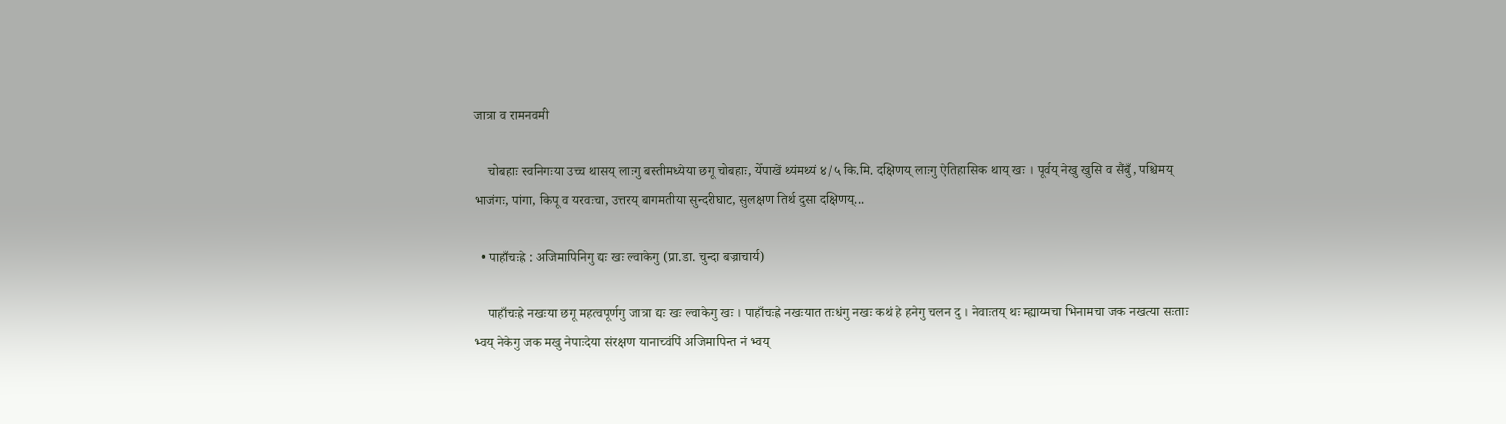जात्रा व रामनवमी

    चोबहाः स्वनिगःया उच्च थासय् लाःगु बस्तीमध्येया छगू चोबहाः, येँपाखें थ्यंमथ्यं ४/५ कि.मि. दक्षिणय् लाःगु ऐतिहासिक थाय् खः । पूर्वय् नेखु खुसि व सैंबुँ, पश्चिमय् भाजंगः, पांगा, किपू व यरवःचा, उत्तरय् बागमतीया सुन्दरीघाट, सुलक्षण तिर्थ दुसा दक्षिणय्...

  • पाहाँचःह्रे : अजिमापिनिगु द्यः खः ल्वाकेगु (प्रा.डा. चुन्दा बज्राचार्य)

    पाहाँचःह्रे नखःया छगू महत्वपूर्णगु जात्रा द्यः खः ल्वाकेगु खः । पाहाँचःह्रे नखःयात तःधंगु नखः कथं हे हनेगु चलन दु । नेवाःतय् थः म्ह्याय्मचा भिनामचा जक नखत्या सःताः भ्वय् नेकेगु जक मखु नेपाःदेया संरक्षण यानाच्वंपिं अजिमापिन्त नं भ्वय्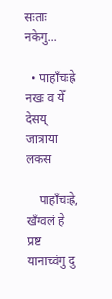सःताः नकेगु...

  • पाहाँचःह्रे नखः व येँ देसय् जात्राया लकस

    पाहाँचःह्रे, खँग्वलं हे प्रष्ट यानाच्वंगु दु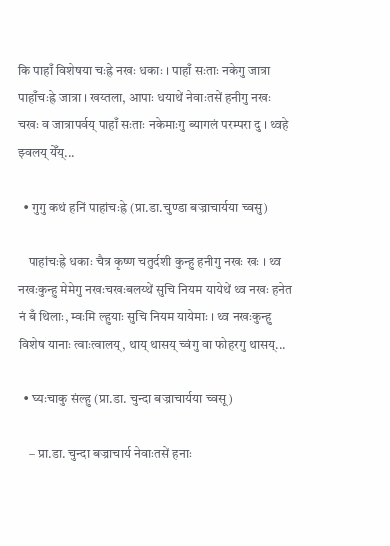कि पाहाँ विशेषया चःह्रे नखः धकाः । पाहाँ सःताः नकेगु जात्रा पाहाँचःह्रे जात्रा । खय्तला, आपाः धयाथें नेवाःतसें हनीगु नखः चखः व जात्रापर्वय् पाहाँ सःताः नकेमाःगु ब्यागलं परम्परा दु । थ्वहे झ्वलय् येँय्...

  • गुगु कथं हनिं पाहांचःह्रे (प्रा.डा.चुण्डा बज्राचार्यया च्वसु)

    पाहांचःह्रे धकाः चैत्र कृष्ण चतुर्दशी कुन्हु हनीगु नखः खः । थ्व नखःकुन्हु मेमेगु नखःचखःबलय्थें सुचि नियम यायेथें थ्व नखः हनेत नं बँ थिलाः, म्वःमि ल्हुयाः सुचि नियम यायेमाः । थ्व नखःकुन्हु विशेष यानाः त्वाःत्वालय्, थाय् थासय् च्वंगु वा फोहरगु थासय्...

  • घ्यःचाकु संल्हु (प्रा.डा. चुन्दा बज्राचार्यया च्वसू)

    – प्रा.डा. चुन्दा बज्राचार्य नेवाःतसें हनाः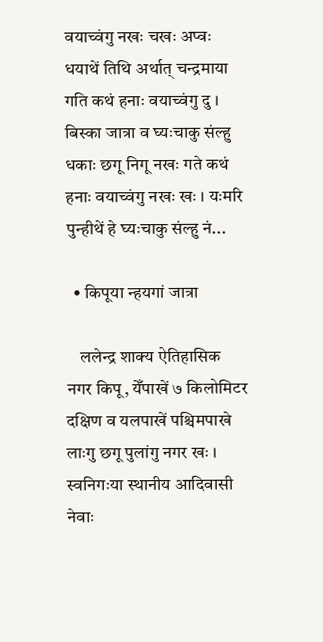वयाच्वंगु नखः चखः अप्वः धयाथें तिथि अर्थात् चन्द्रमाया गति कथं हनाः वयाच्वंगु दु । बिस्का जात्रा व घ्यःचाकु संल्हु धकाः छगू निगू नखः गते कथं हनाः वयाच्वंगु नखः खः । यःमरि पुन्हीथें हे घ्यःचाकु संल्हु नं...

  • किपूया न्हयगां जात्रा

    ललेन्द्र शाक्य ऐतिहासिक नगर किपू, येँपाखें ७ किलोमिटर दक्षिण व यलपाखें पश्चिमपाखे लाःगु छगू पुलांगु नगर खः । स्वनिगःया स्थानीय आदिवासी नेवाः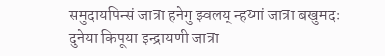समुदायपिन्सं जात्रा हनेगु झ्वलय् न्हय्गां जात्रा बखुमदः दुनेया किपूया इन्द्रायणी जात्रा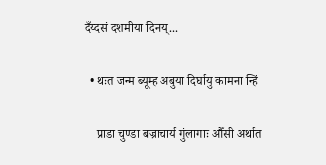दँय्दसं दशमीया दिनय्...

  • थःत जन्म ब्यूम्ह अबुया दिर्घायु कामना न्हिं

    प्राडा चुण्डा बज्राचार्य गुंलागाः औँसी अर्थात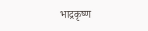भाद्रकृष्ण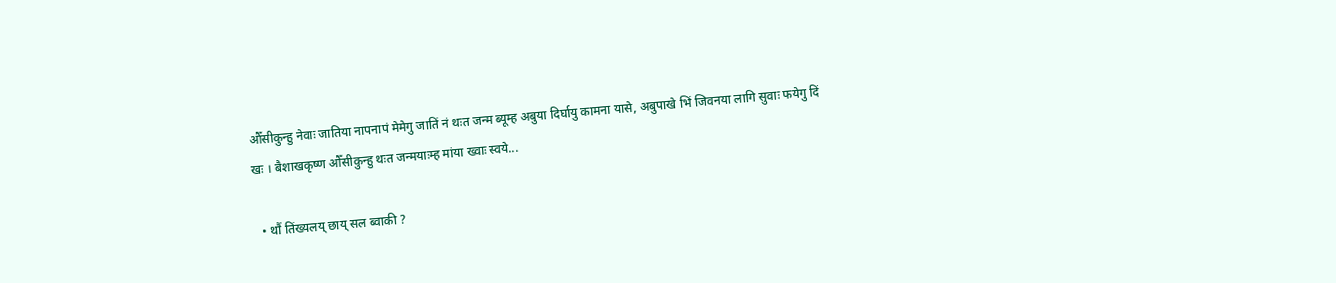औँसीकुन्हु नेवाः जातिया नापनापं मेमेगु जातिं नं थःत जन्म ब्यूम्ह अबुया दिर्घायु कामना यासे, अबुपाखे भिं जिवनया लागि सुवाः फयेगु दिं खः । बैशाखकृष्ण औँसीकुन्हु थःत जन्मयाःम्ह मांया ख्वाः स्वये...

  • थौं तिंख्यलय् छाय् सल ब्वाकी ?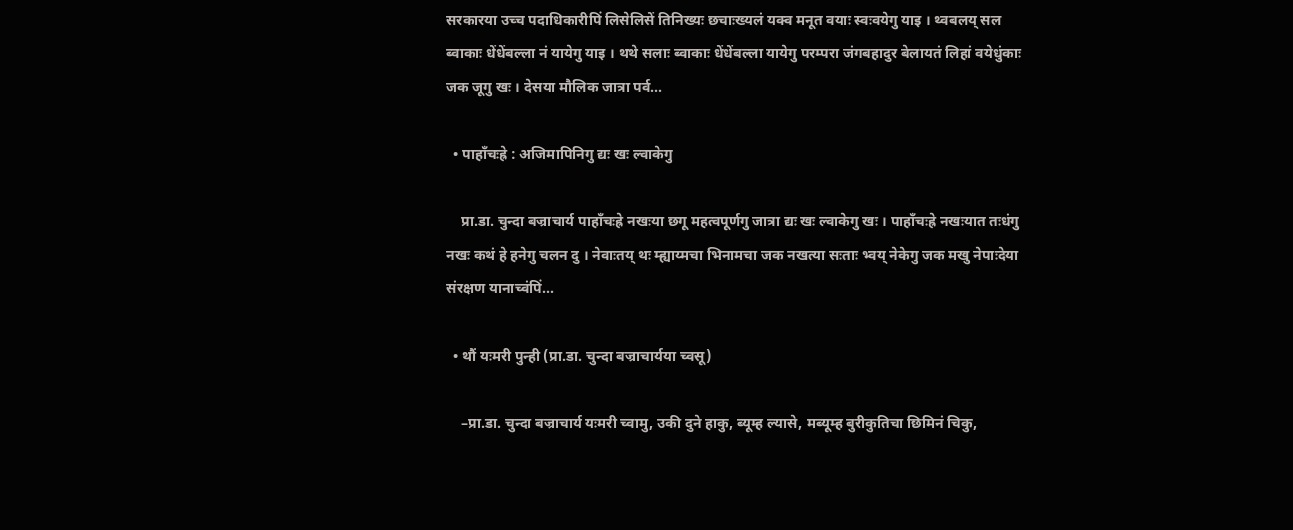सरकारया उच्च पदाधिकारीपिं लिसेलिसें तिनिख्यः छचाःख्यलं यक्व मनूत वयाः स्वःवयेगु याइ । थ्वबलय् सल ब्वाकाः धेंधेंबल्ला नं यायेगु याइ । थथे सलाः ब्वाकाः धेंधेंबल्ला यायेगु परम्परा जंगबहादुर बेलायतं लिहां वयेधुंकाः जक जूगु खः । देसया मौलिक जात्रा पर्व...

  • पाहाँचःह्रे : अजिमापिनिगु द्यः खः ल्वाकेगु

    प्रा.डा. चुन्दा बज्राचार्य पाहाँचःह्रे नखःया छगू महत्वपूर्णगु जात्रा द्यः खः ल्वाकेगु खः । पाहाँचःह्रे नखःयात तःधंगु नखः कथं हे हनेगु चलन दु । नेवाःतय् थः म्ह्याय्मचा भिनामचा जक नखत्या सःताः भ्वय् नेकेगु जक मखु नेपाःदेया संरक्षण यानाच्वंपिं...

  • थौं यःमरी पुन्ही (प्रा.डा. चुन्दा बज्राचार्यया च्वसू)

    –प्रा.डा. चुन्दा बज्राचार्य यःमरी च्वामु, उकी दुने हाकु, ब्यूम्ह ल्यासे, मब्यूम्ह बुरीकुतिचा छिमिनं चिकु,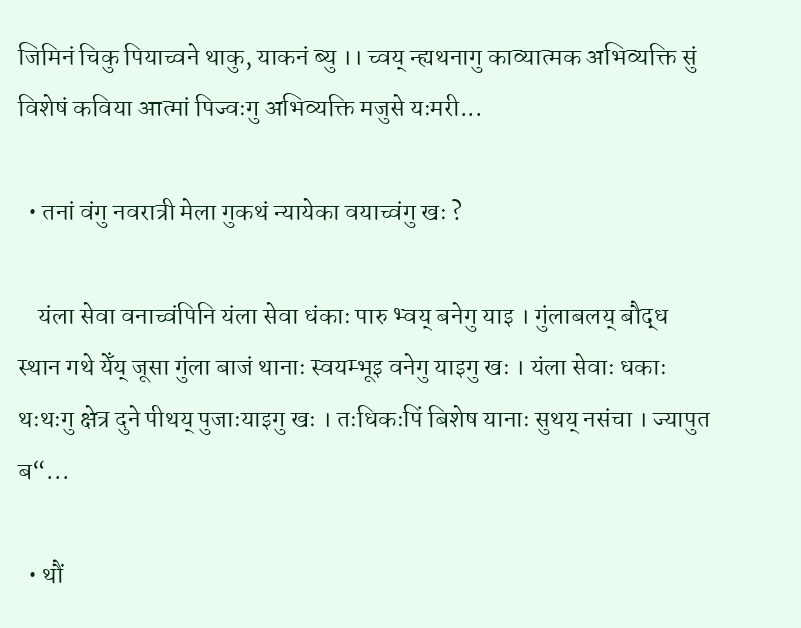जिमिनं चिकु पियाच्वने थाकु, याकनं ब्यु ।। च्वय् न्ह्यथनागु काव्यात्मक अभिव्यक्ति सुं विशेषं कविया आत्मां पिज्वःगु अभिव्यक्ति मजुसे यःमरी...

  • तनां वंगु नवरात्री मेला गुकथं न्यायेका वयाच्वंगु खः ?

    यंला सेवा वनाच्वंपिनि यंला सेवा धंकाः पारु भ्वय् बनेगु याइ । गुंलाबलय् बौद्ध स्थान गथे येँय् जूसा गुंला बाजं थानाः स्वयम्भूइ वनेगु याइगु खः । यंला सेवाः धकाः थःथःगु क्षेत्र दुने पीथय् पुजाःयाइगु खः । तःधिकःपिं बिशेष यानाः सुथय् नसंचा । ज्यापुत ब“...

  • थौं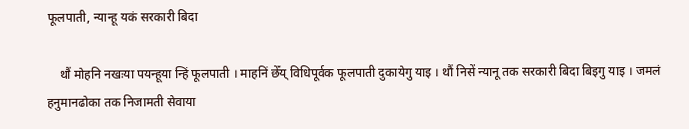फूलपाती, न्यान्हू यकं सरकारी बिदा

    थौं मोहनि नखःया पयन्हूया न्हिं फूलपाती । माहनिं छेँय् विधिपूर्वक फूलपाती दुकायेगु याइ । थौं निसें न्यानू तक सरकारी बिदा बिइगु याइ । जमलं हनुमानढोका तक निजामती सेवाया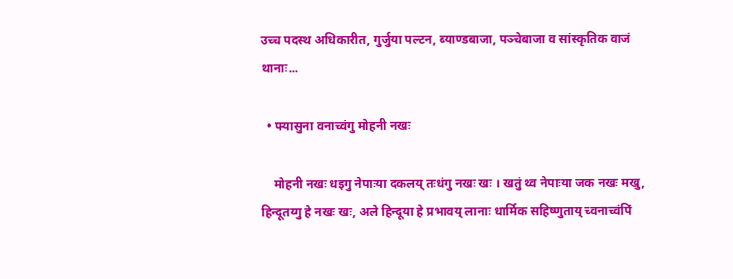उच्च पदस्थ अधिकारीत, गुर्जुया पल्टन, ब्याण्डबाजा, पञ्चेबाजा व सांस्कृतिक वाजं थानाः...

  • फ्यासुना वनाच्वंगु मोहनी नखः

    मोहनी नखः धइगु नेपाःया दकलय् तःधंगु नखः खः । खतुं थ्व नेपाःया जक नखः मखु, हिन्दूतय्गु हे नखः खः, अले हिन्दूया हे प्रभावय् लानाः धार्मिक सहिष्णुताय् च्वनाच्वंपिं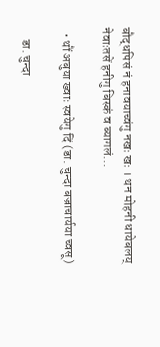बौद्धपिसं नं हनावयाच्वंगु नखः खः । थन मोहनी धायेबलय् नेवाःतसें हनीगु बिस्कं व ब्यागलं...

  • थौं अबुया ख्वाः स्वयेगु दिं (डा. चुन्दा बज्राचार्यया च्वसू)

    डा. चुन्दा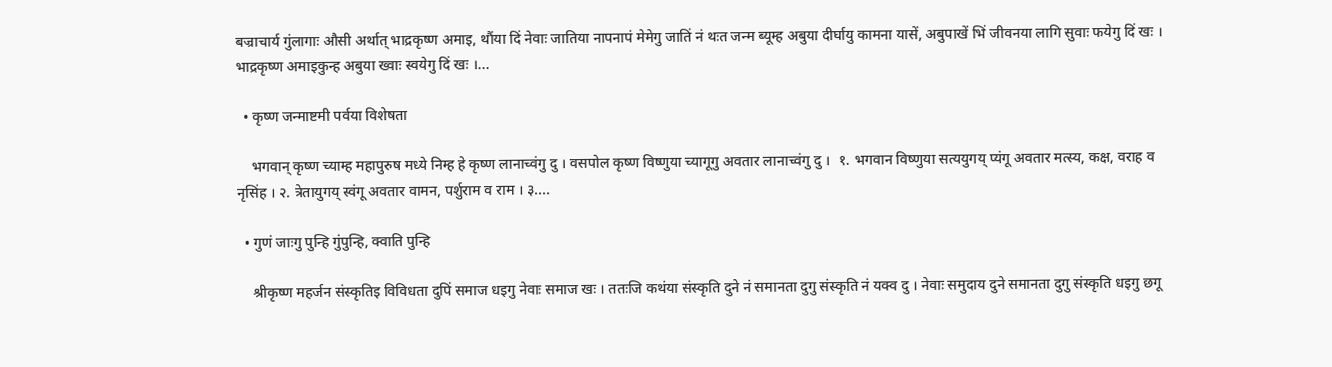बज्राचार्य गुंलागाः औसी अर्थात् भाद्रकृष्ण अमाइ, थौंया दिं नेवाः जातिया नापनापं मेमेगु जातिं नं थःत जन्म ब्यूम्ह अबुया दीर्घायु कामना यासें, अबुपाखें भिं जीवनया लागि सुवाः फयेगु दिं खः । भाद्रकृष्ण अमाइकुन्ह अबुया ख्वाः स्वयेगु दिं खः ।...

  • कृष्ण जन्माष्टमी पर्वया विशेषता

    भगवान् कृष्ण च्याम्ह महापुरुष मध्ये निम्ह हे कृष्ण लानाच्वंगु दु । वसपोल कृष्ण विष्णुया च्यागूगु अवतार लानाच्वंगु दु ।  १. भगवान विष्णुया सत्ययुगय् प्यंगू अवतार मत्स्य, कक्ष, वराह व नृसिंह । २. त्रेतायुगय् स्वंगू अवतार वामन, पर्शुराम व राम । ३....

  • गुणं जाःगु पुन्हि गुंपुन्हि, क्वाति पुन्हि

    श्रीकृष्ण महर्जन संस्कृतिइ विविधता दुपिं समाज धइगु नेवाः समाज खः । ततःजि कथंया संस्कृति दुने नं समानता दुगु संस्कृति नं यक्व दु । नेवाः समुदाय दुने समानता दुगु संस्कृति धइगु छगू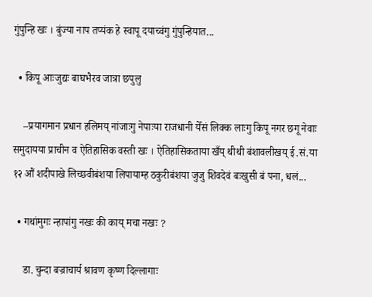गुंपुन्हि खः । बुंज्या नाप तप्यंक हे स्वापू दयाच्वंगु गुंपुन्हियात...

  • किपू आःजुद्यः बाघभैरव जात्रा छपुलु

    –प्रयागमान प्रधान हलिमय् नांजाःगु नेपाःया राजधानी येँसं लिक्क लाःगु किपू नगर छगू नेवाः समुदायया प्राचीन व ऐतिहासिक वस्ती खः । ऐतिहासिकताया खँय् थीथी बंशावलीखय् ई.सं.या १२ औं शदीपाखे लिच्छवीबंशया लिपायाम्ह ठकुरीबंशया जुजु शिवदेवं बःखुसी बं पना, धलं...

  • गथांमुगः न्हापांगु नखः की काय् मचा नखः ?

    डा. चुन्दा बज्राचार्य श्रावण कृष्ण दिल्लागाः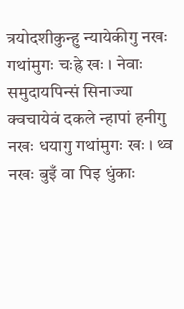त्रयोदशीकुन्हु न्यायेकीगु नखः गथांमुगः चःह्रे खः । नेवाः समुदायपिन्सं सिनाज्या क्वचायेवं दकले न्हापां हनीगु नखः धयागु गथांमुगः खः । थ्व नखः बुइँ वा पिइ धुंकाः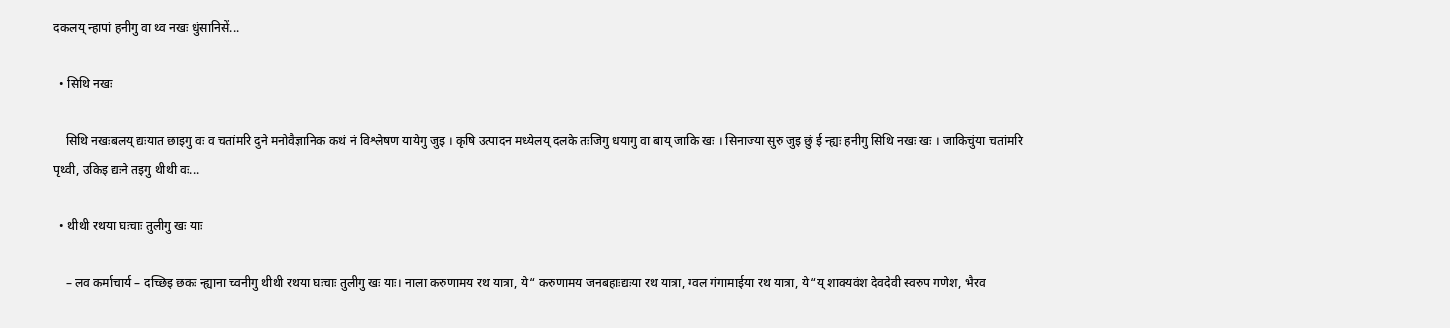दकलय् न्हापां हनीगु वा थ्व नखः धुंसानिसें...

  • सिथि नखः

    सिथि नखःबलय् द्यःयात छाइगु वः व चतांमरि दुने मनोवैज्ञानिक कथं नं विश्लेषण यायेगु जुइ । कृषि उत्पादन मध्येलय् दलके तःजिगु धयागु वा बाय् जाकि खः । सिनाज्या सुरु जुइ छुं ई न्ह्यः हनीगु सिथि नखः खः । जाकिचुंया चतांमरि पृथ्वी, उकिइ द्यःने तइगु थीथी वः...

  • थीथी रथया घःचाः तुलीगु खः याः

    – लव कर्माचार्य – दच्छिइ छकः न्ह्याना च्वनीगु थीथी रथया घःचाः तुलीगु खः याः। नाला करुणामय रथ यात्रा, ये“ करुणामय जनबहाःद्यःया रथ यात्रा, ग्वल गंगामाईया रथ यात्रा, ये“य् शाक्यवंश देवदेवी स्वरुप गणेश, भैरव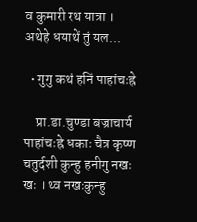व कुमारी रथ यात्रा । अथेहे धयाथें तुं यल...

  • गुगु कथं हनिं पाहांचःह्रे

    प्रा.डा.चुण्डा बज्राचार्य पाहांचःह्रे धकाः चैत्र कृष्ण चतुर्दशी कुन्हु हनीगु नखः खः । थ्व नखःकुन्हु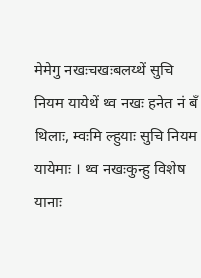मेमेगु नखःचखःबलय्थें सुचि नियम यायेथें थ्व नखः हनेत नं बँ थिलाः, म्वःमि ल्हुयाः सुचि नियम यायेमाः । थ्व नखःकुन्हु विशेष यानाः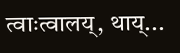त्वाःत्वालय्, थाय्...